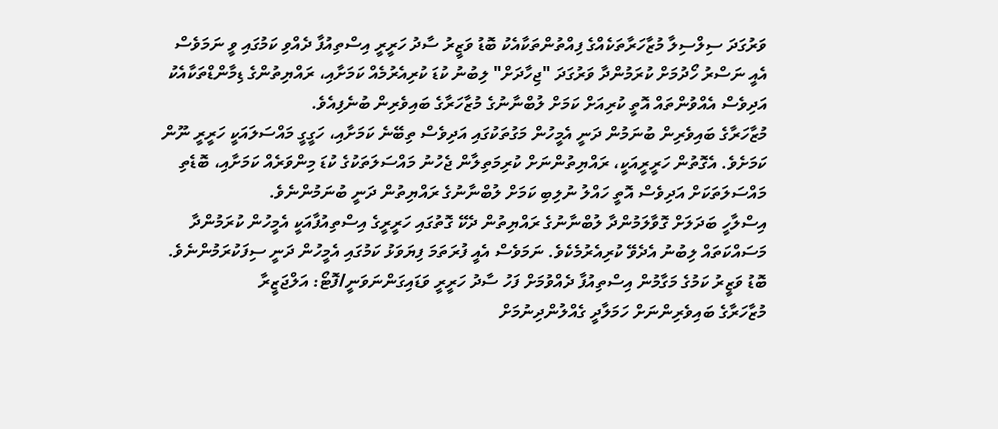ވަރުގަދަ ސިލްސިލާ މުޒާހަރާތަކެއްގެ ފިއްތުންތަކާއެކު ބޮޑު ވަޒީރު ސާދު ހަރީރީ އިސްތިއުފާ ދެއްވި ކަމުގައި ވީ ނަމަވެސް އެއީ ނަސްރު ހޯދުމަށް ކުރަމުންދާ ވަރުގަދަ "ޖިހާދަށް" ލިބުނު ކުޑަ ކުރިއެރުމެއް ކަމަށާއި، ރައްޔިތުންގެ ޑިމާންޑްތަކާއެކު އަދިވެސް އެއްވުންތައް އޮތީ ކުރިއަށް ކަމަށް ލުބްނާނުގެ މުޒާހަރާގެ ބައިވެރިން ބުނެފިއެވެ.
މުޒާހަރާގެ ބައިވެރިން ބުނަމުން ދަނީ އެމީހުން މަގުތަކުގައި އަދިވެސް ތިބޭނެ ކަމަށާއި، ހަގީގީ މައްސަލައަކީ ހަރީރީ ނޫން ކަމަށެވެ. އެގޮތުން ހަރީރީއަކީ، ރައްޔިތުންނަށް ކުރިމަތިލާން ޖެހުނު މައްސަލަތަކުގެ ކުޑަ މިންވަރެއް ކަމަށާއި، ބޮޑެތި މައްސަލަތަކަށް އަދިވެސް އޮތީ ހައްލު ނުލިބި ކަމަށް ލުބްނާނުގެ ރައްޔިތުން ދަނީ ބުނަމުންނެވެ.
އިސްލާހީ ބަދަލަށް ގޮވާލަމުންދާ ލުބްނާނުގެ ރައްޔިތުން ދެކޭ ގޮތުގައި ހަރީރީގެ އިސްތިއުފާއަކީ އެމީހުން ކުރަމުންދާ މަސައްކަތައް ލިބުނު އެދެވޭ ކުރިއެރުމެކެވެ. ނަމަވެސް އެއީ ފުރަތަމަ ފިޔަވަޅު ކަމުގައި އެމީހުން ދަނީ ސިފަކުރަމުންނެވެ.
ބޮޑު ވަޒީރު ކަމުގެ މަގާމުން އިސްތިއުފާ ދެއްވުމަށް ފަހު ސާދު ހަރީރީ ވަޑައިގަންނަވަނީ/ފޮޓޯ: އަލްޖަޒީރާ
މުޒާހަރާގެ ބައިވެރިންނަށް ހަމަލާދީ ގެއްލުންދިނުމަށް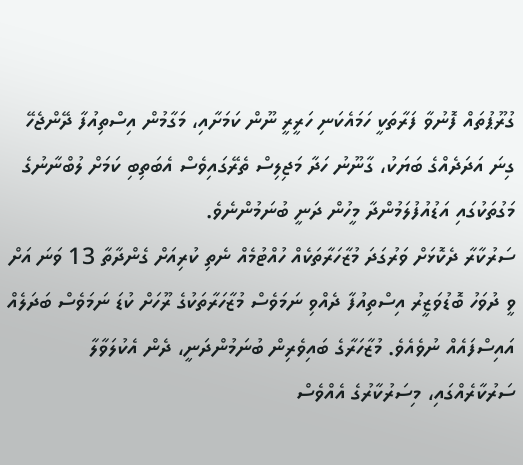ގުރޫޕުތައް ފޮނުވާ ފަރާތަކީ ހަމައެކަނި ހަރީރީ ނޫން ކަމަށާއި، މަގާމުން އިސްތިއުފާ ދޭންޖެހޭ ގިނަ އަދަދެއްގެ ބަޔަކު، ގާނޫނު ހަދާ މަޖިލިސް ތެރޭގައިވެސް އެބަތިބި ކަމަށް ލުބްނާނުގެ މަގުތަކުގައި އަޑުއުފުލަމުންދާ މީހުން ދަނީ ބުނަމުންނެވެ.
ސަރުކާރާ ދެކޮޅަށް ވަރުގަދަ މުޒާހަރާތަކެއް ހުއްޓުމެއް ނެތި ކުރިއަށް ގެންދާތާ 13 ވަނަ އަށް ވީ ދުވަހު ބޮޑުވަޒީރު އިސްތިއުފާ ދެއްވި ނަމަވެސް މުޒާހަރާތަކުގެ ރޫހަށް ކުޑަ ނަމަވެސް ބަދަލެއް އައިސްފައެއް ނުވެއެވެ. މުޒާހަރާގެ ބައިވެރިން ބުނަމުންދަނީ، ދެން އެކުލަވާލާ ސަރުކާރެއްގައި، މިސަރުކާރުގެ އެއްވެސް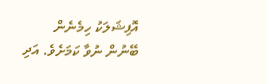އޮފިޝަލަކު ހިމެނެން ބޭނުން ނުވާ ކަމަށެވެ. އަދި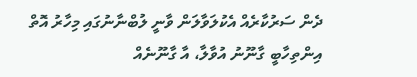ދެން ސަރުކާރެއް އެކުލަވާލަން ވާނީ ލުބްނާނުގައި މިހާރު އޮތް އިންތިހާބީ ގާނޫނު އުވާލާ، އާ ގާނޫނެއް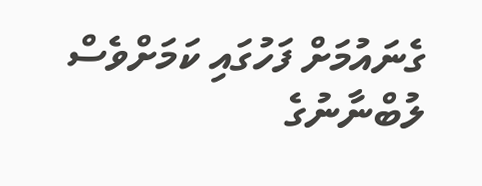ގެނައުމަށް ފަހުގައި ކަމަށްވެސް ލުބްނާނުގެ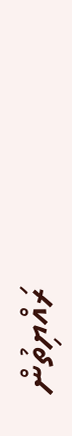ރައްޔިތުން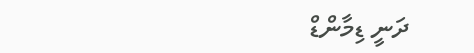ދަނީ ޑިމާންޑް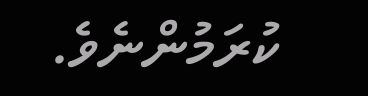ކުރަމުންނެވެ.